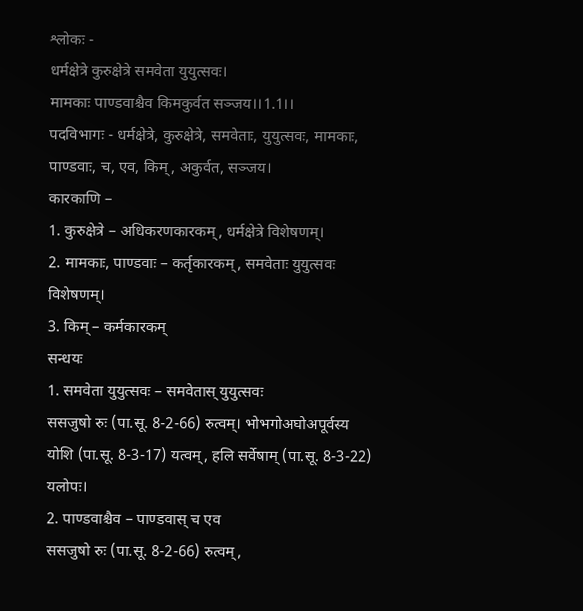श्लोकः -
धर्मक्षेत्रे कुरुक्षेत्रे समवेता युयुत्सवः।
मामकाः पाण्डवाश्चैव किमकुर्वत सञ्जय।।1.1।।
पदविभागः - धर्मक्षेत्रे, कुरुक्षेत्रे, समवेताः, युयुत्सवः, मामकाः, पाण्डवाः, च, एव, किम्, अकुर्वत, सञ्जय।
कारकाणि –
1. कुरुक्षेत्रे – अधिकरणकारकम्, धर्मक्षेत्रे विशेषणम्।
2. मामकाः, पाण्डवाः – कर्तृकारकम्, समवेताः युयुत्सवः विशेषणम्।
3. किम् – कर्मकारकम्
सन्धयः
1. समवेता युयुत्सवः – समवेतास् युयुत्सवः
ससजुषो रुः (पा.सू. 8-2-66) रुत्वम्। भोभगोअघोअपूर्वस्य योशि (पा.सू. 8-3-17) यत्वम्, हलि सर्वेषाम् (पा.सू. 8-3-22) यलोपः।
2. पाण्डवाश्चैव – पाण्डवास् च एव
ससजुषो रुः (पा.सू. 8-2-66) रुत्वम्,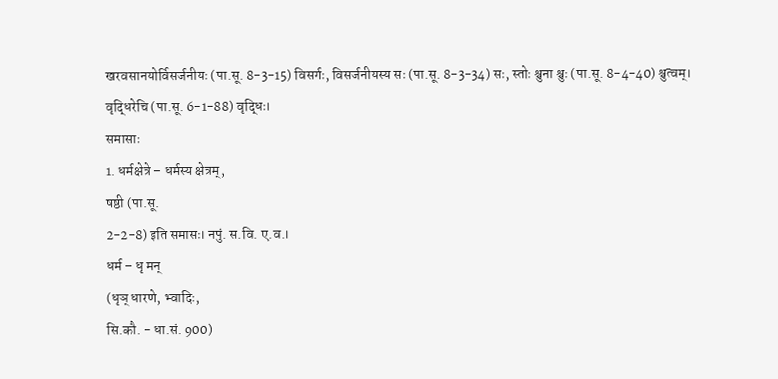खरवसानयोर्विसर्जनीयः (पा.सू. 8-3-15) विसर्गः, विसर्जनीयस्य सः (पा.सू. 8-3-34) सः, स्तोः श्चुना श्चुः (पा.सू. 8-4-40) श्चुत्वम्।
वृद्धिरेचि (पा.सू. 6-1-88) वृद्धिः।
समासाः
1. धर्मक्षेत्रे – धर्मस्य क्षेत्रम्,
षष्ठी (पा.सू.
2-2-8) इति समासः। नपुं. स.वि. ए.व.।
धर्म – धृ मन्
(धृञ् धारणे, भ्वादिः,
सि.कौ. - धा.सं. 900)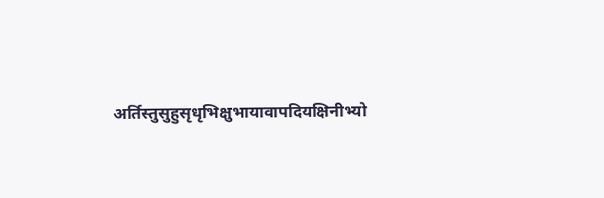अर्तिस्तुसुहुसृधृभिक्षुभायावापदियक्षिनीभ्यो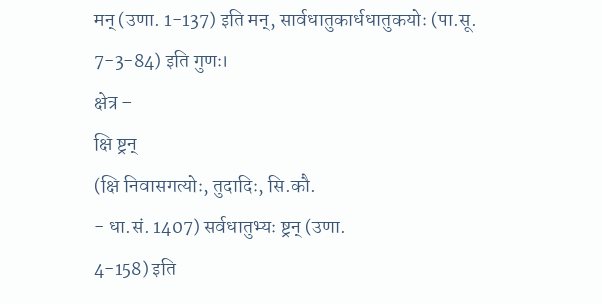मन् (उणा. 1-137) इति मन्, सार्वधातुकार्धधातुकयोः (पा.सू. 7-3-84) इति गुणः।
क्षेत्र –
क्षि ष्ट्रन्
(क्षि निवासगत्योः, तुदादिः, सि.कौ.
- धा.सं. 1407) सर्वधातुभ्यः ष्ट्रन् (उणा.
4-158) इति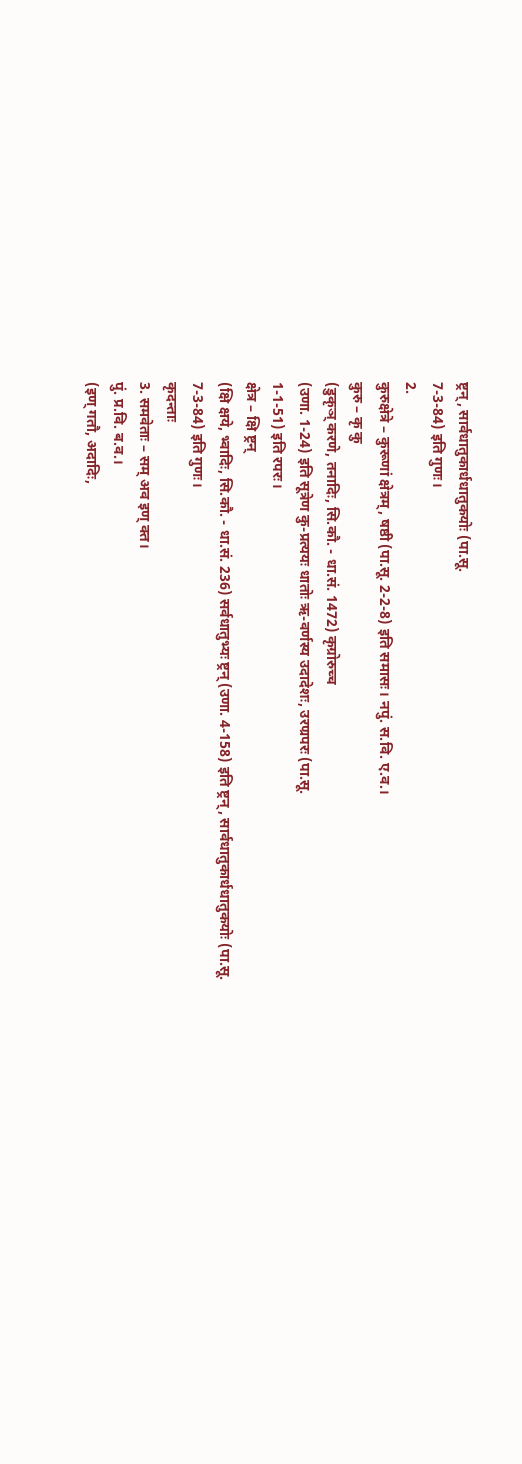ष्ट्रन्, सार्वधातुकार्धधातुकयोः (पा.सू.
7-3-84) इति गुणः।
2.
कुरुक्षेत्रे – कुरूणां क्षेत्रम्, षष्ठी (पा.सू. 2-2-8) इति समासः। नपुं. स.वि. ए.व.।
कुरु – कृ कु
(डुकृञ् करणे, तनादिः, सि.कौ. - धा.सं. 1472) कृग्रोरुच्च
(उणा. 1-24) इति सूत्रेण कु-प्रत्ययः धातोः ऋ-वर्णस्य उदादेशः, उरण्रपरः (पा.सू.
1-1-51) इति रपरः।
क्षेत्र – क्षि ष्ट्रन्
(क्षि क्षये, भ्वादिः, सि.कौ. - धा.सं. 236) सर्वधातुभ्यः ष्ट्रन् (उणा. 4-158) इति ष्ट्रन्, सार्वधातुकार्धधातुकयोः (पा.सू.
7-3-84) इति गुणः।
कृदन्ताः
3. समवेताः – सम् अव इण् क्त।
पुं. प्र.वि. ब.व.।
(इण् गतौ, अदादिः,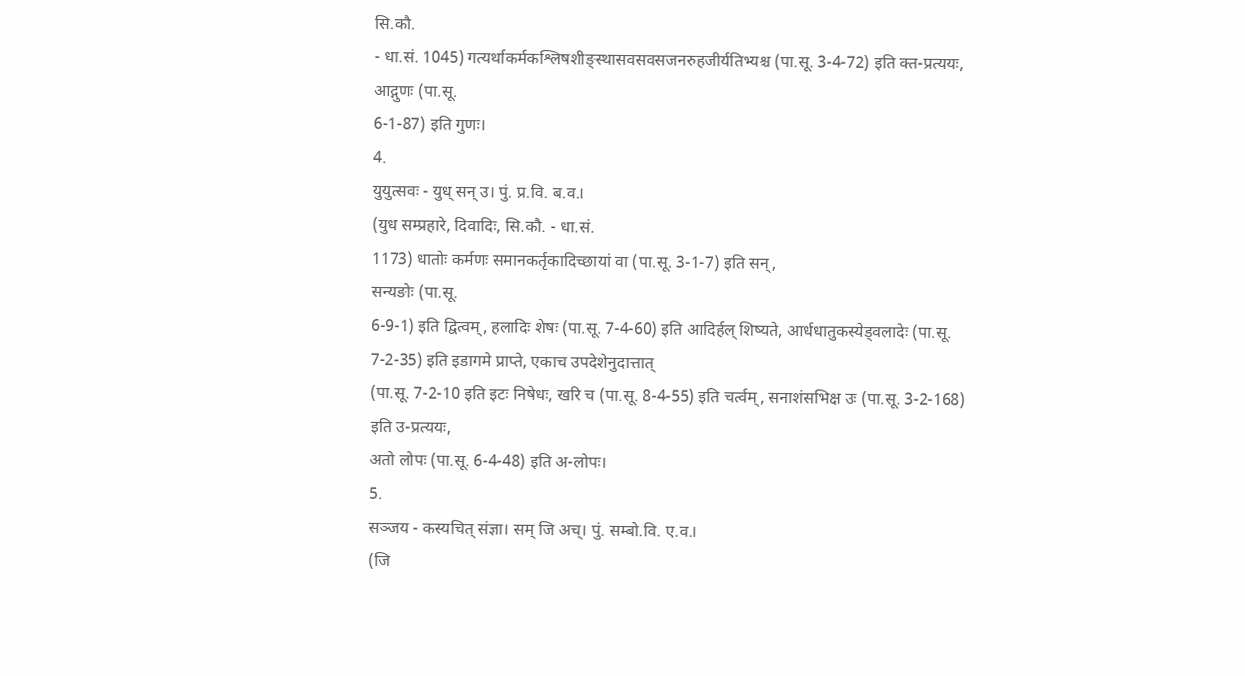सि.कौ.
- धा.सं. 1045) गत्यर्थाकर्मकश्लिषशीङ्स्थासवसवसजनरुहजीर्यतिभ्यश्च (पा.सू. 3-4-72) इति क्त-प्रत्ययः,
आद्गुणः (पा.सू.
6-1-87) इति गुणः।
4.
युयुत्सवः - युध् सन् उ। पुं. प्र.वि. ब.व.।
(युध सम्प्रहारे, दिवादिः, सि.कौ. - धा.सं.
1173) धातोः कर्मणः समानकर्तृकादिच्छायां वा (पा.सू. 3-1-7) इति सन्,
सन्यङोः (पा.सू.
6-9-1) इति द्वित्वम्, हलादिः शेषः (पा.सू. 7-4-60) इति आदिर्हल् शिष्यते, आर्धधातुकस्येड्वलादेः (पा.सू.
7-2-35) इति इडागमे प्राप्ते, एकाच उपदेशेनुदात्तात्
(पा.सू. 7-2-10 इति इटः निषेधः, खरि च (पा.सू. 8-4-55) इति चर्त्वम्, सनाशंसभिक्ष उः (पा.सू. 3-2-168) इति उ-प्रत्ययः,
अतो लोपः (पा.सू. 6-4-48) इति अ-लोपः।
5.
सञ्जय - कस्यचित् संज्ञा। सम् जि अच्। पुं. सम्बो.वि. ए.व.।
(जि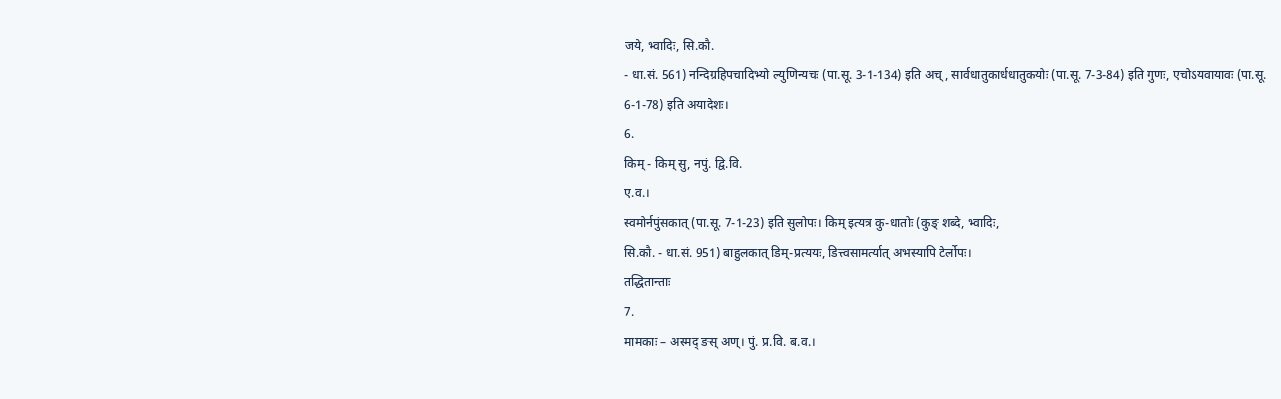जये, भ्वादिः, सि.कौ.
- धा.सं. 561) नन्दिग्रहिपचादिभ्यो ल्युणिन्यचः (पा.सू. 3-1-134) इति अच्, सार्वधातुकार्धधातुकयोः (पा.सू. 7-3-84) इति गुणः, एचोऽयवायावः (पा.सू.
6-1-78) इति अयादेशः।
6.
किम् - किम् सु, नपुं. द्वि.वि.
ए.व.।
स्वमोर्नपुंसकात् (पा.सू. 7-1-23) इति सुलोपः। किम् इत्यत्र कु-धातोः (कुङ् शब्दे, भ्वादिः,
सि.कौ. - धा.सं. 951) बाहुलकात् डिम्-प्रत्ययः, डित्त्वसामर्त्यात् अभस्यापि टेर्लोपः।
तद्धितान्ताः
7.
मामकाः – अस्मद् ङस् अण्। पुं. प्र.वि. ब.व.।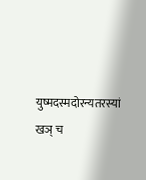युष्मदस्मदोरन्यतरस्यां खञ् च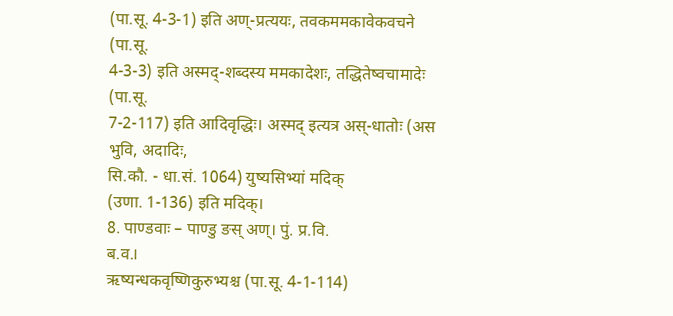(पा.सू. 4-3-1) इति अण्-प्रत्ययः, तवकममकावेकवचने (पा.सू.
4-3-3) इति अस्मद्-शब्दस्य ममकादेशः, तद्धितेष्वचामादेः (पा.सू.
7-2-117) इति आदिवृद्धिः। अस्मद् इत्यत्र अस्-धातोः (अस भुवि, अदादिः,
सि.कौ. - धा.सं. 1064) युष्यसिभ्यां मदिक्
(उणा. 1-136) इति मदिक्।
8. पाण्डवाः – पाण्डु ङस् अण्। पुं. प्र.वि.
ब.व.।
ऋष्यन्धकवृष्णिकुरुभ्यश्च (पा.सू. 4-1-114)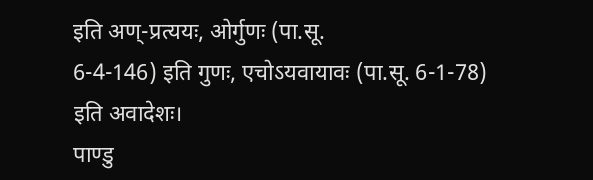इति अण्-प्रत्ययः, ओर्गुणः (पा.सू.
6-4-146) इति गुणः, एचोऽयवायावः (पा.सू. 6-1-78) इति अवादेशः।
पाण्डु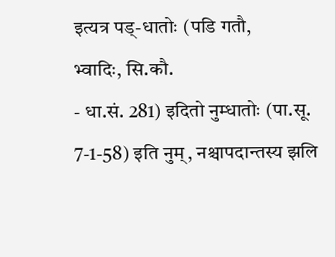इत्यत्र पड्-धातोः (पडि गतौ,
भ्वादिः, सि.कौ.
- धा.सं. 281) इदितो नुम्धातोः (पा.सू.
7-1-58) इति नुम्, नश्चापदान्तस्य झलि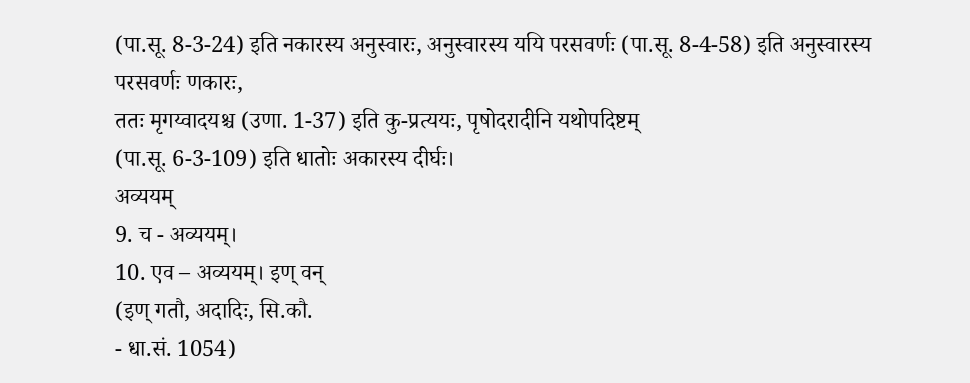(पा.सू. 8-3-24) इति नकारस्य अनुस्वारः, अनुस्वारस्य ययि परसवर्णः (पा.सू. 8-4-58) इति अनुस्वारस्य परसवर्णः णकारः,
ततः मृगय्वादयश्च (उणा. 1-37) इति कु-प्रत्ययः, पृषोदरादीनि यथोपदिष्टम्
(पा.सू. 6-3-109) इति धातोः अकारस्य दीर्घः।
अव्ययम्
9. च - अव्ययम्।
10. एव – अव्ययम्। इण् वन्
(इण् गतौ, अदादिः, सि.कौ.
- धा.सं. 1054)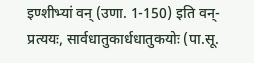इण्शीभ्यां वन् (उणा. 1-150) इति वन्-प्रत्ययः, सार्वधातुकार्धधातुकयोः (पा.सू.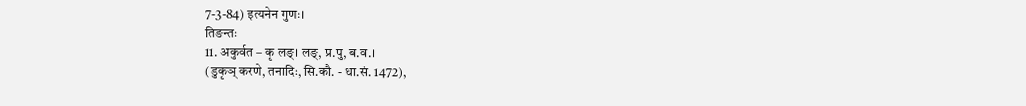7-3-84) इत्यनेन गुणः।
तिङन्तः
11. अकुर्वत – कृ लङ्। लङ्, प्र.पु, ब.व.।
(डुकृञ् करणे, तनादिः, सि.कौ. - धा.सं. 1472),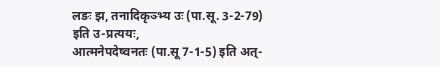लङः झ, तनादिकृञ्भ्य उः (पा.सू. 3-2-79) इति उ-प्रत्ययः,
आत्मनेपदेष्वनतः (पा.सू 7-1-5) इति अत्-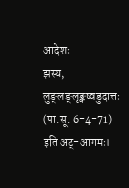आदेशः
झस्य, लुङ्लङ्लृङ्क्ष्वडुदात्तः (पा.सू. 6-4-71) इति अट्-आगमः।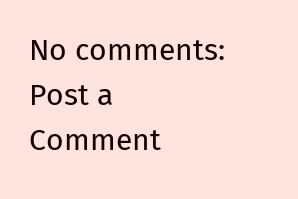No comments:
Post a Comment